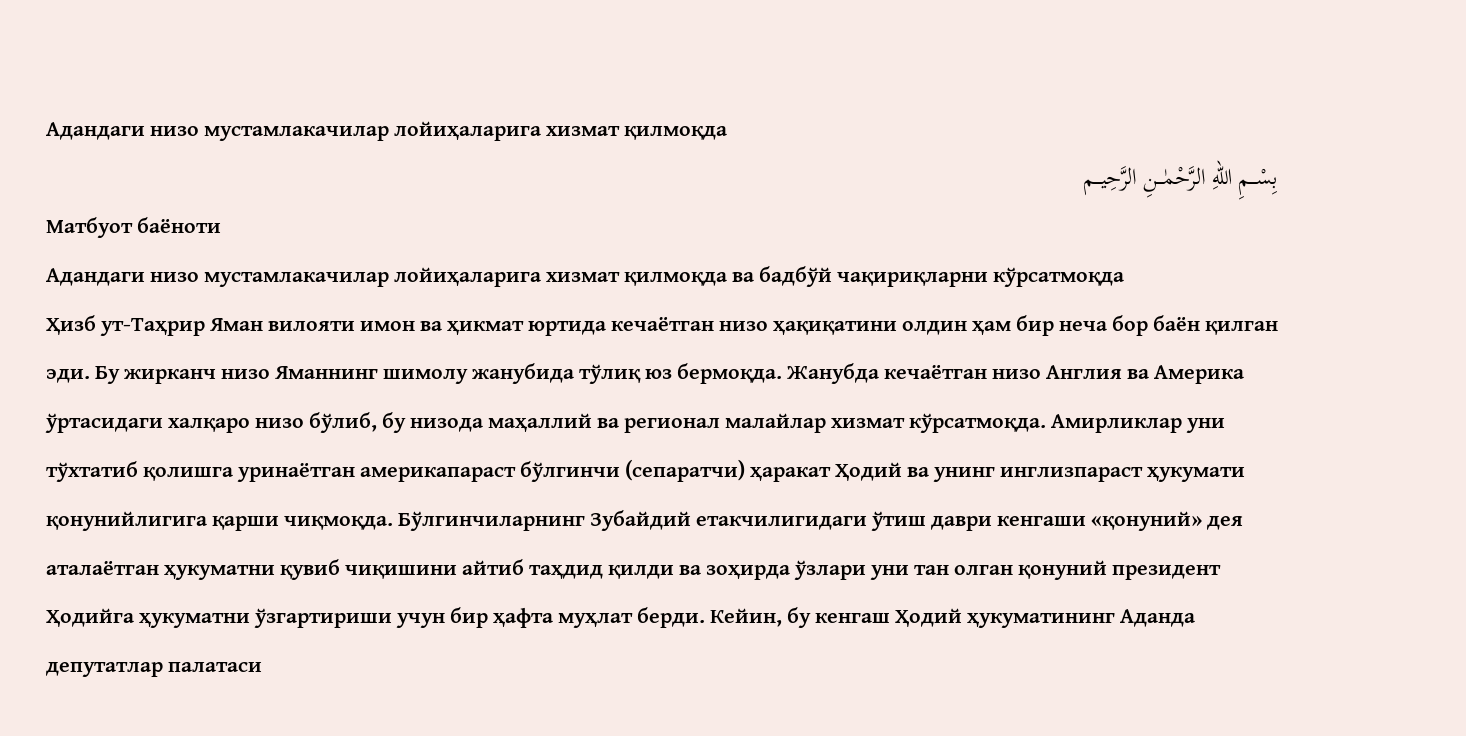Адандаги низо мустамлакачилар лойиҳаларига хизмат қилмоқда
بِسْـــمِ اللهِ الرَّحْمٰـــنِ الرَّحِيـــم
Матбуот баёноти
Адандаги низо мустамлакачилар лойиҳаларига хизмат қилмоқда ва бадбўй чақириқларни кўрсатмоқда
Ҳизб ут-Таҳрир Яман вилояти имон ва ҳикмат юртида кечаётган низо ҳақиқатини олдин ҳам бир неча бор баён қилган эди. Бу жирканч низо Яманнинг шимолу жанубида тўлиқ юз бермоқда. Жанубда кечаётган низо Англия ва Америка ўртасидаги халқаро низо бўлиб, бу низода маҳаллий ва регионал малайлар хизмат кўрсатмоқда. Амирликлар уни тўхтатиб қолишга уринаётган америкапараст бўлгинчи (сепаратчи) ҳаракат Ҳодий ва унинг инглизпараст ҳукумати қонунийлигига қарши чиқмоқда. Бўлгинчиларнинг Зубайдий етакчилигидаги ўтиш даври кенгаши «қонуний» дея аталаётган ҳукуматни қувиб чиқишини айтиб таҳдид қилди ва зоҳирда ўзлари уни тан олган қонуний президент Ҳодийга ҳукуматни ўзгартириши учун бир ҳафта муҳлат берди. Кейин, бу кенгаш Ҳодий ҳукуматининг Аданда депутатлар палатаси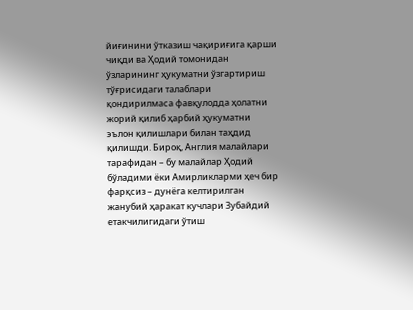йиғинини ўтказиш чақириғига қарши чиқди ва Ҳодий томонидан ўзларининг ҳукуматни ўзгартириш тўғрисидаги талаблари қондирилмаса фавқулодда ҳолатни жорий қилиб ҳарбий ҳукуматни эълон қилишлари билан таҳдид қилишди. Бироқ, Англия малайлари тарафидан – бу малайлар Ҳодий бўладими ёки Амирликларми ҳеч бир фарқсиз – дунёга келтирилган жанубий ҳаракат кучлари Зубайдий етакчилигидаги ўтиш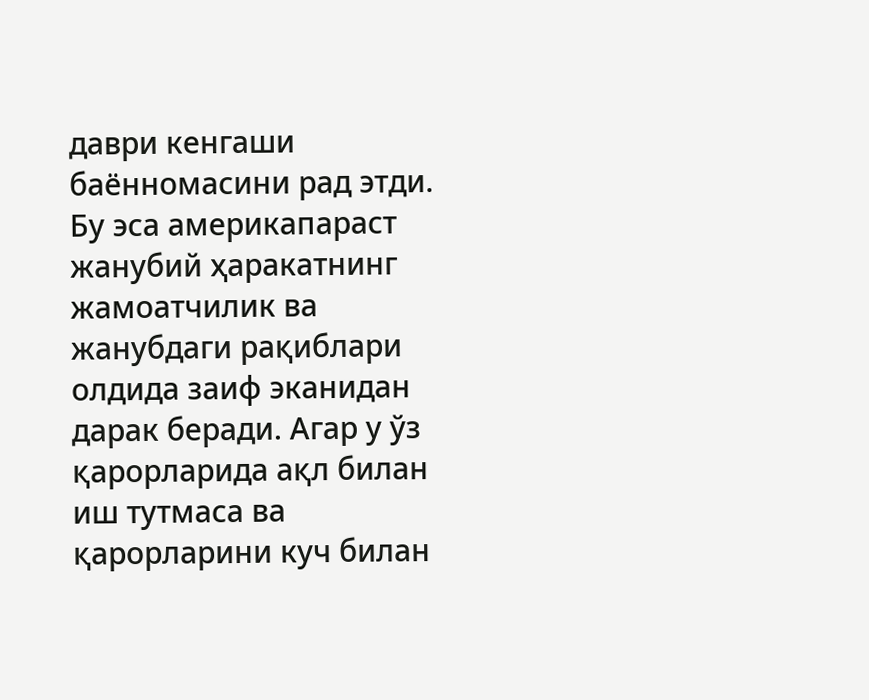даври кенгаши баённомасини рад этди. Бу эса америкапараст жанубий ҳаракатнинг жамоатчилик ва жанубдаги рақиблари олдида заиф эканидан дарак беради. Агар у ўз қарорларида ақл билан иш тутмаса ва қарорларини куч билан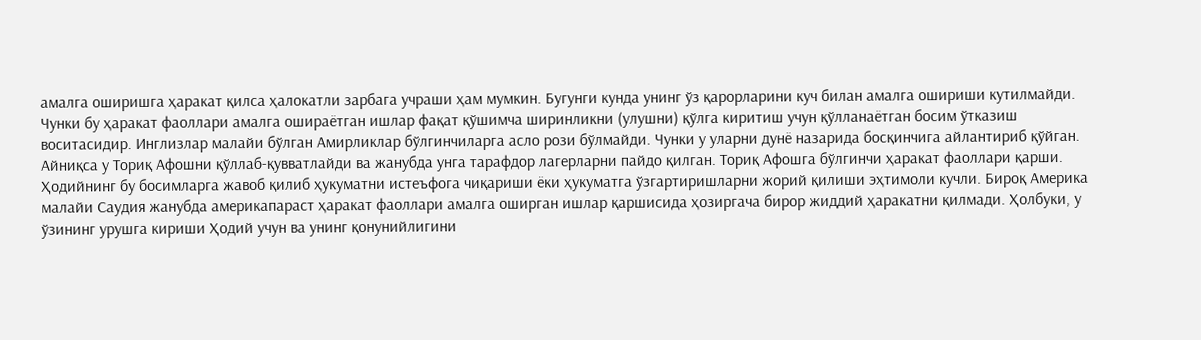амалга оширишга ҳаракат қилса ҳалокатли зарбага учраши ҳам мумкин. Бугунги кунда унинг ўз қарорларини куч билан амалга ошириши кутилмайди. Чунки бу ҳаракат фаоллари амалга ошираётган ишлар фақат қўшимча ширинликни (улушни) қўлга киритиш учун қўлланаётган босим ўтказиш воситасидир. Инглизлар малайи бўлган Амирликлар бўлгинчиларга асло рози бўлмайди. Чунки у уларни дунё назарида босқинчига айлантириб қўйган. Айниқса у Ториқ Афошни қўллаб-қувватлайди ва жанубда унга тарафдор лагерларни пайдо қилган. Ториқ Афошга бўлгинчи ҳаракат фаоллари қарши. Ҳодийнинг бу босимларга жавоб қилиб ҳукуматни истеъфога чиқариши ёки ҳукуматга ўзгартиришларни жорий қилиши эҳтимоли кучли. Бироқ Америка малайи Саудия жанубда америкапараст ҳаракат фаоллари амалга оширган ишлар қаршисида ҳозиргача бирор жиддий ҳаракатни қилмади. Ҳолбуки, у ўзининг урушга кириши Ҳодий учун ва унинг қонунийлигини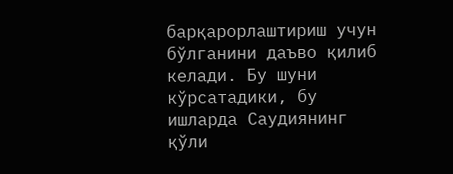барқарорлаштириш учун бўлганини даъво қилиб келади. Бу шуни кўрсатадики, бу ишларда Саудиянинг қўли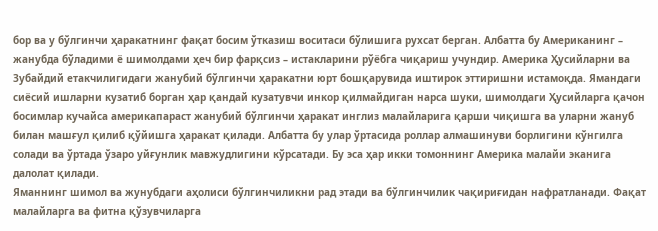бор ва у бўлгинчи ҳаракатнинг фақат босим ўтказиш воситаси бўлишига рухсат берган. Албатта бу Американинг – жанубда бўладими ё шимолдами ҳеч бир фарқсиз – истакларини рўёбга чиқариш учундир. Америка Ҳусийларни ва Зубайдий етакчилигидаги жанубий бўлгинчи ҳаракатни юрт бошқарувида иштирок эттиришни истамоқда. Ямандаги сиёсий ишларни кузатиб борган ҳар қандай кузатувчи инкор қилмайдиган нарса шуки, шимолдаги Ҳусийларга қачон босимлар кучайса америкапараст жанубий бўлгинчи ҳаракат инглиз малайларига қарши чиқишга ва уларни жануб билан машғул қилиб қўйишга ҳаракат қилади. Албатта бу улар ўртасида роллар алмашинуви борлигини кўнгилга солади ва ўртада ўзаро уйғунлик мавжудлигини кўрсатади. Бу эса ҳар икки томоннинг Америка малайи эканига далолат қилади.
Яманнинг шимол ва жунубдаги аҳолиси бўлгинчиликни рад этади ва бўлгинчилик чақириғидан нафратланади. Фақат малайларга ва фитна қўзувчиларга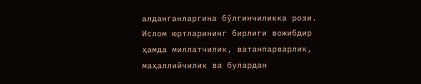алданганларгина бўлгинчиликка рози. Ислом юртларининг бирлиги вожибдир ҳамда миллатчилик, ватанпарварлик, маҳаллийчилик ва булардан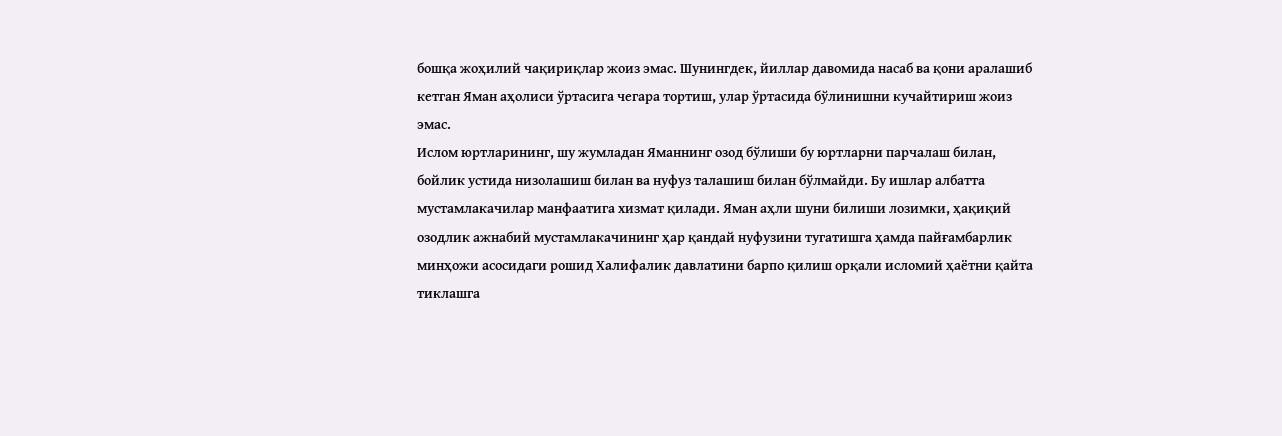бошқа жоҳилий чақириқлар жоиз эмас. Шунингдек, йиллар давомида насаб ва қони аралашиб кетган Яман аҳолиси ўртасига чегара тортиш, улар ўртасида бўлинишни кучайтириш жоиз эмас.
Ислом юртларининг, шу жумладан Яманнинг озод бўлиши бу юртларни парчалаш билан, бойлик устида низолашиш билан ва нуфуз талашиш билан бўлмайди. Бу ишлар албатта мустамлакачилар манфаатига хизмат қилади. Яман аҳли шуни билиши лозимки, ҳақиқий озодлик ажнабий мустамлакачининг ҳар қандай нуфузини тугатишга ҳамда пайғамбарлик минҳожи асосидаги рошид Халифалик давлатини барпо қилиш орқали исломий ҳаётни қайта тиклашга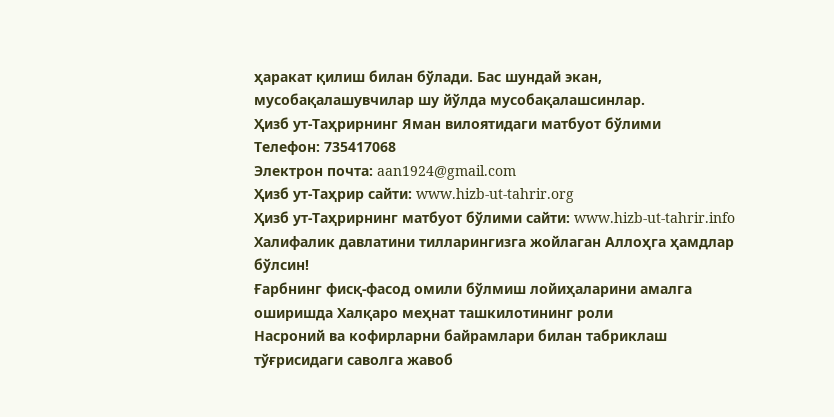ҳаракат қилиш билан бўлади. Бас шундай экан, мусобақалашувчилар шу йўлда мусобақалашсинлар.
Ҳизб ут-Таҳрирнинг Яман вилоятидаги матбуот бўлими
Телефон: 735417068
Электрон почта: aan1924@gmail.com
Ҳизб ут-Таҳрир сайти: www.hizb-ut-tahrir.org
Ҳизб ут-Таҳрирнинг матбуот бўлими сайти: www.hizb-ut-tahrir.info
Халифалик давлатини тилларингизга жойлаган Аллоҳга ҳамдлар бўлсин!
Ғарбнинг фисқ-фасод омили бўлмиш лойиҳаларини амалга оширишда Халқаро меҳнат ташкилотининг роли
Насроний ва кофирларни байрамлари билан табриклаш тўғрисидаги саволга жавоб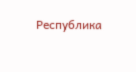Республика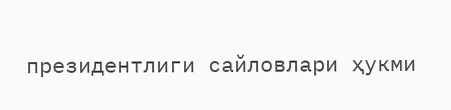президентлиги сайловлари ҳукми